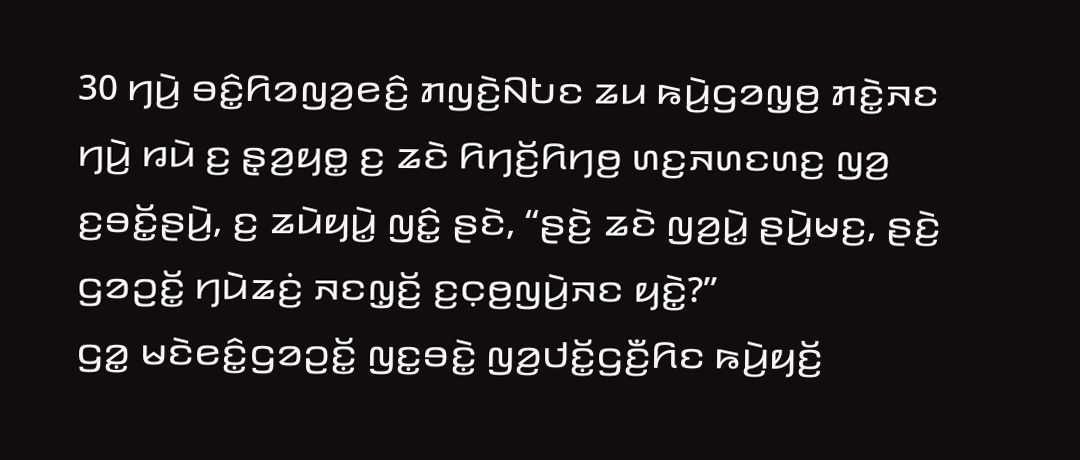30 ꤚꤣꤧ꤬ ꤋꤢꤨ꤭ꤖꤤꤜꤤ꤬ꤕꤢꤨ꤬ ꤊꤜꤢꤧ꤬ꤡꤝꤢ ꤘꤣ ꤒꤣꤧ꤬ꤞꤤꤜ꤫ꤥ꤬ ꤊꤢꤧ꤭ꤏꤢ ꤚꤣꤧ꤬ ꤙꤣꤧ ꤢ꤬ ꤔ꤫ꤤ꤬ꤟꤥ꤭ ꤢ꤬ ꤘꤢꤧ ꤖꤚꤢꤩ꤬ꤖꤚꤥ꤬ ꤛꤢ꤬ꤏꤛꤢꤛꤢ꤬ ꤜꤤ꤬ ꤢ꤬ꤋꤢꤩ꤭ꤔꤣꤧ꤬, ꤢ꤬ ꤘꤣꤧꤟꤣꤧ꤭ ꤜꤢꤨ꤭ ꤔꤢꤧ, “ꤔꤢꤧ꤬ ꤘꤢꤧ ꤜꤤ꤬ꤣꤧ꤭ ꤔꤣꤧ꤬ꤗꤢ꤬, ꤔꤢꤧ꤬ ꤞꤤꤑꤢꤩ꤭ ꤚꤣꤧꤘꤢꤦ꤬ ꤏꤢꤜ꤫ꤢꤩ꤬ ꤢ꤬ꤍ꤫ꤥ꤬ꤜꤣꤧ꤬ꤏꤢ ꤟꤢꤧ꤭?”
ꤞꤤ꤭ ꤗꤢꤧꤕꤢꤨ꤭ꤞꤤꤑꤢꤩ꤭ ꤜꤢ꤭ꤋꤢꤧ꤭ ꤜꤤ꤬ꤓꤢꤩ꤭ꤞꤢꤪ꤬ꤖꤢ ꤒꤣꤧ꤬ꤟꤢꤩ꤬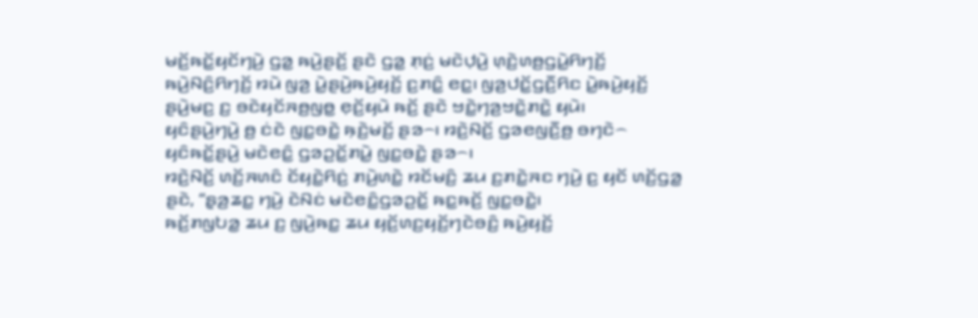ꤗꤢꤩ꤬ꤒꤢꤩ꤭ꤟꤢꤩꤚꤣꤧ꤬ ꤞꤤ꤭ ꤒꤣꤧ꤬ꤔꤢꤩ꤬ ꤔꤢꤧ ꤞꤤ꤭ ꤊ꤫ꤢꤦ꤬ ꤗꤢꤧꤓ꤫ꤣꤧ꤬ ꤛ꤫ꤢꤧ꤬ꤛꤥ꤬ꤞꤣꤧ꤭ꤖꤚꤢꤩ꤬ ꤒꤣꤧ꤬ꤡꤢꤨ꤬ꤖꤚꤢꤩ꤬ ꤙꤣꤧ ꤜꤤ꤬ ꤣꤧ꤭ꤔꤣꤧ꤬ꤒꤣꤧ꤬ꤟꤢꤩ꤬ ꤢ꤬ꤊꤢꤨ꤭ ꤕꤢ꤭꤯ ꤜꤤ꤬ꤓꤢꤩ꤭ꤞꤢꤪ꤬ꤖꤢ ꤣꤧ꤭ꤒꤣꤧ꤬ꤟꤢꤩ꤬ ꤔꤣꤧ꤬ꤗꤢ꤬ ꤢ꤬ ꤋꤢꤧꤟꤢꤩꤏꤥ꤬ꤜꤥ꤭ ꤕ꤫ꤢꤩ꤬ꤟꤣꤧ ꤒꤢꤩ꤬ ꤔꤢꤧ ꤠꤢꤧ꤭ꤚꤤ꤬ꤠꤢꤧ꤭ꤊꤢꤧ꤭ ꤟꤣꤧ꤯
ꤟꤢꤨꤔꤣꤧ꤬ꤚꤣꤧ꤬ ꤥ꤬ ꤢꤦꤢꤧ ꤜꤢ꤭ꤋꤢꤧ꤭ ꤒ꤫ꤢꤧ꤬ꤗꤢꤩ꤬ ꤔꤤ꤮꤯ ꤙꤢꤧ꤬ꤡꤢꤩ꤬ ꤞꤤꤕꤜꤢꤪ꤬ꤥ꤬ ꤋꤚꤢꤧ꤮ ꤟꤢꤨꤒꤢꤩ꤭ꤔꤣꤧ꤬ ꤗꤢꤧꤕꤢꤨ꤭ ꤞꤤꤑꤢꤩ꤭ꤊꤣꤧ꤭ ꤜꤢ꤭ꤋꤢꤧ꤭ ꤔꤤ꤮꤯
ꤙꤢꤧ꤬ꤡꤢꤩ꤬ ꤛꤢꤩ꤬ꤏꤛꤢꤨ ꤢꤩꤟꤢꤧ꤭ꤖꤢꤦ꤬ ꤊꤣꤧ꤬ꤛꤢꤧ꤭ ꤙꤢꤩꤗꤢꤨ꤬ ꤘꤣ ꤢ꤬ꤊꤢꤧ꤭ꤏꤢ ꤚꤣꤧ꤬ ꤢ꤬ ꤟꤢꤩ ꤛꤢꤩ꤬ꤞꤤ꤭ ꤔꤢꤧ, “ꤔ꤫ꤤ꤬ꤘꤢ꤭ ꤚꤣꤧ꤬ ꤢꤧꤡꤢꤦ ꤗꤢꤧꤕꤢꤨ꤭ꤞꤤꤑꤢꤩ꤭ ꤒꤢ꤭ꤒꤢꤩ꤬ ꤜꤢ꤭ꤋꤢꤧ꤭꤯
ꤒꤢꤩ꤬ꤊꤜꤝꤤ꤭ ꤘꤣ ꤢ꤬ ꤜꤣꤧ꤬ꤒꤢ꤭ ꤘꤣ ꤟꤢꤩ꤬ꤛꤢ꤬ꤟꤢꤩ꤬ꤚꤢꤧꤋꤢꤨ꤬ ꤒꤣꤧ꤬ꤟꤢꤩ꤬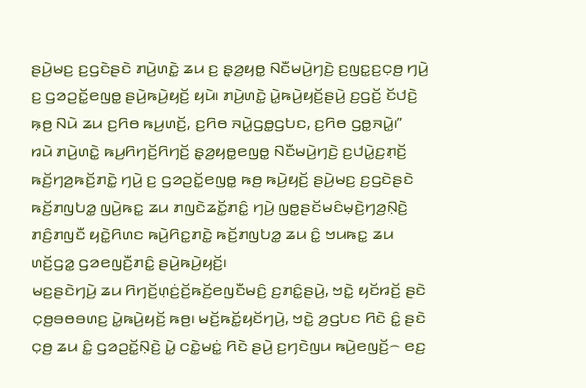ꤔꤣꤧ꤬ꤗꤢ꤬ ꤢ꤬ꤞꤢꤧꤔꤢꤧ ꤊꤣꤧ꤬ꤛꤢꤧ꤭ ꤘꤣ ꤢ꤬ ꤔ꤫ꤤ꤬ꤟꤥ꤭ ꤡꤢꤪꤗꤣꤧ꤬ꤚꤢꤧ꤬ ꤢ꤬ꤜꤢ꤭ꤢ꤬ꤍ꤫ꤥ꤬ ꤚꤣꤧ꤬ ꤢ꤬ ꤞꤤꤑꤢꤩ꤭ꤕꤜꤥ꤭ ꤔꤣꤧ꤬ꤒꤣꤧ꤬ꤟꤢꤩ꤬ ꤟꤣꤧ꤯ ꤊꤣꤧ꤬ꤛꤢꤧ꤭ ꤣꤧ꤭ꤒꤣꤧ꤬ꤟꤢꤩ꤬ꤔꤣꤧ꤬ ꤢ꤬ꤞꤢꤩ꤬ ꤢꤩꤓꤢꤧ꤬ ꤒ꤫ꤥ꤬ ꤡꤣꤧ ꤘꤣ ꤢ꤬ꤖꤥ ꤒꤣ꤬ꤛꤢꤩ꤬, ꤢ꤬ꤖꤥ ꤏꤣꤧ꤭ꤞꤥ꤭ꤞꤝꤢ, ꤢ꤬ꤖꤥ ꤞꤥ꤭ꤏꤣꤧ꤭꤯”
ꤙꤣꤧ ꤊꤣꤧ꤬ꤛꤢꤧ꤭ ꤒꤣ꤬ꤖꤚꤢꤩ꤬ꤖꤚꤢꤩ꤬ ꤔ꤫ꤤ꤬ꤟꤥ꤭ꤕꤜꤥ꤭ ꤡꤢꤪꤗꤣꤧ꤬ꤚꤢꤧ꤬ ꤢ꤬ꤓꤣꤧ꤭ꤢ꤬ꤊ꤫ꤢꤩ꤬ ꤒꤢꤩ꤬ꤚꤤ꤬ꤒꤢꤩ꤬ꤊꤢꤧ꤭ ꤚꤣꤧ꤬ ꤢ꤬ ꤞꤤꤑꤢꤩ꤭ꤕꤜꤥ꤭ ꤒꤥ꤬ ꤒꤣꤧ꤬ꤟꤢꤩ꤬ ꤔꤣꤧ꤬ꤗꤢ꤬ ꤢ꤬ꤞꤢꤧꤔꤢꤧ ꤒꤢꤩ꤬ꤊꤜꤝꤤ꤭ ꤜꤣꤧ꤬ꤒꤢ꤭ ꤘꤣ ꤊꤜꤢꤧꤘꤢꤩ꤭ꤊꤢꤨ꤭ ꤚꤣꤧ꤬ ꤜꤥ꤭ꤔꤢꤩꤗꤢꤨꤗ꤫ꤢꤧ꤬ꤚꤤ꤬ꤡ꤫ꤢꤧ꤬ ꤊꤢꤨ꤬ꤊꤜꤢꤪ ꤟꤢꤧ꤭ꤖꤛꤢ ꤒꤣꤧ꤬ꤖꤢ꤭ꤊꤢꤧ꤭ ꤒꤢꤩ꤬ꤊꤜꤝꤤ꤭ ꤘꤣ ꤢꤨ꤭ ꤠꤣꤒꤢ꤭ ꤘꤣ ꤛꤢꤩ꤬ꤞꤤ꤭ ꤞꤤꤕꤜꤢꤪ꤬ꤊꤢꤨ꤭ ꤔꤣꤧ꤬ꤒꤣꤧ꤬ꤟꤢꤩ꤬꤯
ꤗꤢ꤬ꤔꤢꤧꤚꤣꤧ꤬ ꤘꤣ ꤖꤚꤢꤩ꤬ꤛ꤫ꤢꤦ꤬ꤢꤩ꤬ꤒꤢꤩ꤬ꤕꤜꤢꤪꤗꤢꤨ꤬ ꤢ꤬ꤊꤢꤨ꤭ꤔꤣꤧ꤬, ꤠꤢꤧ꤭ ꤟꤢꤩꤙꤢꤩ꤬ ꤔꤢꤧ ꤍ꤫ꤥ꤬ꤋꤥꤋꤛꤢ꤬ ꤣꤧ꤭ꤒꤣꤧ꤬ꤟꤢꤩ꤬ ꤒꤥ꤬꤯ ꤗꤢꤩ꤬ꤒꤢꤩ꤭ꤟꤢꤩꤚꤣꤧ꤬, ꤠꤢꤧ꤭ ꤤ꤬ꤞꤝꤢ ꤖꤢꤧ ꤢꤨ꤭ ꤔꤢꤧ ꤍ꤫ꤥ꤬ ꤘꤣ ꤢꤨ꤭ ꤞꤤꤑꤢꤩ꤭ꤡ꤫ꤢꤧ꤬ ꤣꤧ꤭ ꤍꤢꤧ꤭ꤗꤢꤦ꤭ ꤖꤢꤧ ꤔꤣꤧ꤬ ꤢ꤬ꤚꤢꤧꤜꤣ ꤒꤣꤧ꤬ꤕꤜꤢꤩ꤬꤮ ꤕꤢ꤬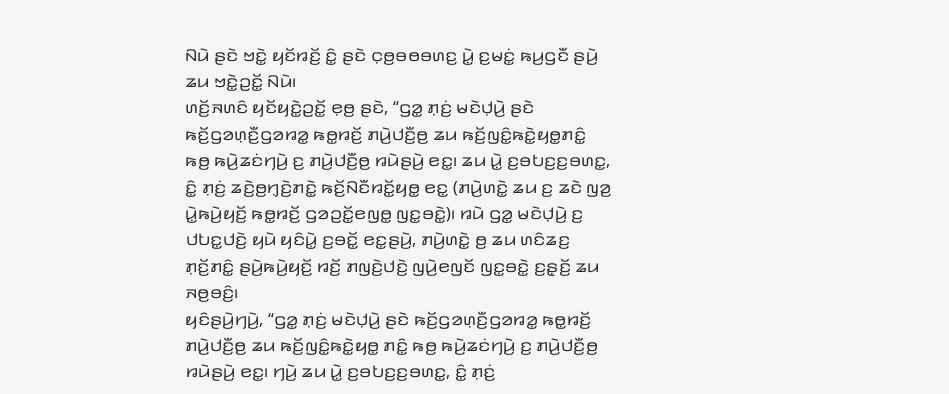ꤡꤣꤧ ꤔꤢꤧ ꤠꤢꤧ꤭ ꤟꤢꤩꤙꤢꤩ꤬ ꤢꤨ꤭ ꤔꤢꤧ ꤍ꤫ꤥ꤬ꤋꤥꤋꤛꤢ꤬ ꤣꤧ꤭ ꤢ꤬ꤗꤢꤦ꤭ ꤒꤣ꤬ꤞꤢꤪ ꤔꤣꤧ꤬ ꤘꤣ ꤠꤢꤧ꤭ꤑꤢꤩ꤭ ꤡꤣꤧ꤯
ꤛꤢꤩ꤬ꤏꤛꤢꤨ ꤟꤢꤩꤟꤢꤧ꤭ꤑꤢꤩ꤭ ꤕ꤫ꤥ꤬ ꤔꤢꤧ, “ꤞꤤ꤭ ꤊ꤫ꤢꤦ꤬ ꤗꤢꤧꤓ꤫ꤣꤧ꤬ ꤔꤢꤧ ꤒꤢꤩ꤬ꤞꤤꤛ꤫ꤢꤪ꤬ꤞꤤꤙꤤ꤭ ꤒꤥ꤭ꤙꤢꤩ꤬ ꤊꤣꤧ꤬ꤓꤢꤪ꤬ꤥ꤬ ꤘꤣ ꤒꤢꤩ꤬ꤜꤢꤨ꤭ꤒꤢꤧ꤭ꤟꤥ꤭ꤊꤢꤨ꤭ ꤒꤥ꤬ ꤒꤣꤧ꤬ꤘꤢꤦꤚꤣꤧ꤬ ꤢ꤬ ꤊꤣꤧ꤬ꤓꤢꤪ꤬ꤥ꤬ ꤙꤣꤧꤔꤣꤧ꤬ ꤕꤢ꤭꤯ ꤘꤣ ꤣꤧ꤭ ꤢ꤬ꤋꤝꤢ꤬ꤢ꤬ꤋꤛꤢ꤭, ꤢꤨ꤭ ꤊ꤫ꤢꤦ꤬ ꤘꤢꤧ꤬ꤥ꤬ꤚ꤫ꤢꤧ꤬ꤊꤢꤧ꤭ ꤒꤢꤩ꤬ꤡꤢꤪꤙꤢꤩ꤭ꤟꤥ꤭ ꤕꤢ꤭ (ꤊꤣꤧ꤬ꤛꤢꤧ꤭ ꤘꤣ ꤢ꤬ ꤘꤢꤧ ꤜꤤ꤬ ꤣꤧ꤭ꤒꤣꤧ꤬ꤟꤢꤩ꤬ ꤒꤥ꤭ꤙꤢꤩ꤬ ꤞꤤꤑꤢꤩ꤭ꤕꤜꤥ꤭ ꤜꤢ꤭ꤋꤢꤧ꤭)꤯ ꤙꤣꤧ ꤞꤤ꤭ ꤗꤢꤧꤓ꤫ꤣꤧ꤬ ꤢ꤬ ꤓꤝꤢ꤭ꤓꤢꤧ꤬ ꤟꤣꤧ ꤟꤢꤨꤣꤧ꤭ ꤢ꤬ꤋꤢꤩ꤭ ꤕꤢ꤭ꤔꤣꤧ꤬, ꤊꤣꤧ꤬ꤛꤢꤧ꤭ ꤥ꤬ ꤘꤣ ꤛꤢꤨꤘꤢ꤬ ꤊ꤫ꤢꤩ꤬ꤊꤢꤨ꤭ ꤔꤣꤧ꤬ꤒꤣꤧ꤬ꤟꤢꤩ꤬ ꤙꤢꤩ꤬ ꤊꤜꤢꤧ꤬ꤓꤢꤧ꤬ ꤜꤣꤧ꤬ꤕꤜꤢꤩ ꤜꤢ꤭ꤋꤢꤧ꤭ ꤢ꤬ꤔ꤫ꤢꤩ꤬ ꤘꤣ ꤏꤥ꤬ꤋꤢꤨ꤬꤯
ꤟꤢꤨꤔꤣꤧ꤬ꤚꤣꤧ꤬, “ꤞꤤ꤭ ꤊ꤫ꤢꤦ꤬ ꤗꤢꤧꤓ꤫ꤣꤧ꤬ ꤔꤢꤧ ꤒꤢꤩ꤬ꤞꤤꤛ꤫ꤢꤪ꤬ꤞꤤꤙꤤ꤭ ꤒꤥ꤭ꤙꤢꤩ꤬ ꤊꤣꤧ꤬ꤓꤢꤪ꤬ꤥ꤬ ꤘꤣ ꤒꤢꤩ꤬ꤜꤢꤨ꤭ꤒꤢꤧ꤭ꤟꤥ꤭ ꤊꤢꤨ꤭ ꤒꤥ꤬ ꤒꤣꤧ꤬ꤘꤢꤦꤚꤣꤧ꤬ ꤢ꤬ ꤊꤣꤧ꤬ꤓꤢꤪ꤬ꤥ꤬ ꤙꤣꤧꤔꤣꤧ꤬ ꤕꤢ꤭꤯ ꤚꤣꤧ꤬ ꤘꤣ ꤣꤧ꤭ ꤢ꤬ꤋꤝꤢ꤬ꤢ꤬ꤋꤛꤢ꤭, ꤢꤨ꤭ ꤊ꤫ꤢꤦ꤬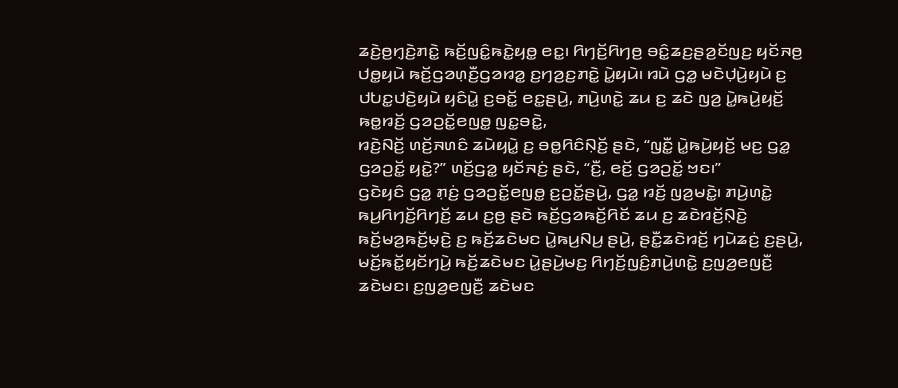ꤘꤢꤧ꤬ꤥ꤬ꤚ꤫ꤢꤧ꤬ꤊꤢꤧ꤭ ꤒꤢꤩ꤬ꤜꤢꤨ꤭ꤒꤢꤧ꤭ꤟꤥ꤭ ꤕꤢ꤭꤯ ꤖꤚꤢꤩ꤬ꤖꤚꤥ꤬ ꤋꤢꤨ꤭ꤘꤢ꤬ꤔꤤ꤬ꤢꤩꤜꤢ꤬ ꤟꤢꤩꤏꤥ꤬ ꤓꤥ꤭ꤟꤣꤧ ꤒꤢꤩ꤬ꤞꤤꤛ꤫ꤢꤪ꤬ꤞꤤꤙꤤ꤭ ꤢ꤬ꤚꤤ꤬ꤢ꤬ꤊꤢꤧ꤭ ꤣꤧ꤭ꤟꤣꤧ꤯ ꤙꤣꤧ ꤞꤤ꤭ ꤗꤢꤧꤓ꤫ꤣꤧ꤬ꤟꤣꤧ ꤢ꤬ ꤓꤝꤢ꤭ꤓꤢꤧ꤬ꤟꤣꤧ ꤟꤢꤨꤣꤧ꤭ ꤢ꤬ꤋꤢꤩ꤭ ꤕꤢ꤭ꤔꤣꤧ꤬, ꤊꤣꤧ꤬ꤛꤢꤧ꤭ ꤘꤣ ꤢ꤬ ꤘꤢꤧ ꤜꤤ꤬ ꤣꤧ꤭ꤒꤣꤧ꤬ꤟꤢꤩ꤬ ꤒꤥ꤭ꤙꤢꤩ꤬ ꤞꤤꤑꤢꤩ꤭ꤕꤜꤥ꤭ ꤜꤢ꤭ꤋꤢꤧ꤭,
ꤙꤢꤧ꤬ꤡꤢꤩ꤬ ꤛꤢꤩ꤬ꤏꤛꤢꤨ ꤘꤣꤧꤟꤣꤧ꤭ ꤢ꤬ ꤋꤥ꤭ꤖꤢꤨꤡ꤫ꤢꤩ꤬ ꤔꤢꤧ, “ꤜꤢꤪ꤭ ꤣꤧ꤭ꤒꤣꤧ꤬ꤟꤢꤩ꤬ ꤗꤢ꤬ ꤞꤤ꤭ ꤞꤤꤑꤢꤩ꤭ ꤟꤢꤧ꤭?” ꤛꤢꤩ꤬ꤞꤤ꤭ ꤟꤢꤩꤏꤢꤦ꤬ ꤔꤢꤧ, “ꤢꤪ꤬, ꤕꤢꤩ꤬ ꤞꤤꤑꤢꤩ꤭ ꤠꤢ꤯”
ꤞꤢꤧꤟꤢꤨ ꤞꤤ꤭ ꤊ꤫ꤢꤦ꤬ ꤞꤤꤑꤢꤩ꤭ꤕꤜꤥ꤭ ꤢ꤬ꤑꤢꤩ꤭ꤔꤣꤧ꤬, ꤞꤤ꤭ ꤙꤢꤩ꤬ ꤜꤤ꤬ꤗꤢꤧ꤭꤯ ꤊꤣꤧ꤬ꤛꤢꤧ꤭ ꤒꤣ꤬ꤖꤚꤢꤩ꤬ꤖꤚꤢꤩ꤬ ꤘꤣ ꤢ꤬ꤥ꤬ ꤔꤢꤧ ꤒꤢꤩ꤬ꤞꤤꤒꤢꤩ꤬ꤖꤢꤩ ꤘꤣ ꤢ꤬ ꤘꤢꤧꤙꤢꤩ꤬ꤡ꤫ꤢꤧ꤬ ꤒꤢꤩ꤬ꤗꤤ꤬ꤒꤢꤩ꤬ꤗ꤫ꤢꤧ꤬ ꤢ꤬ ꤒꤢꤩ꤬ꤘꤢꤧꤗꤢ ꤣꤧ꤭ꤒꤣ꤬ꤡꤣ꤬ ꤔꤣꤧ꤬, ꤔꤢꤪ꤭ꤘꤢꤧꤙꤢꤩ꤬ ꤚꤣꤧꤘꤢꤦ꤬ ꤢ꤬ꤔꤣꤧ꤬, ꤗꤢꤩ꤬ꤒꤢꤩ꤭ꤟꤢꤩꤚꤣꤧ꤬ ꤒꤢꤩ꤬ꤘꤢꤧꤗꤢ ꤣꤧ꤭ꤔꤣꤧ꤬ꤗꤢ꤬ ꤖꤚꤢꤩ꤬ꤜꤢꤨ꤬ꤊꤣꤧ꤬ꤛꤢꤧ꤭ ꤢ꤬ꤜꤤ꤬ꤕꤜꤢꤪ꤬ ꤘꤢꤧꤗꤢ꤯ ꤢ꤬ꤜꤤ꤬ꤕꤜꤢꤪ꤬ ꤘꤢꤧꤗꤢ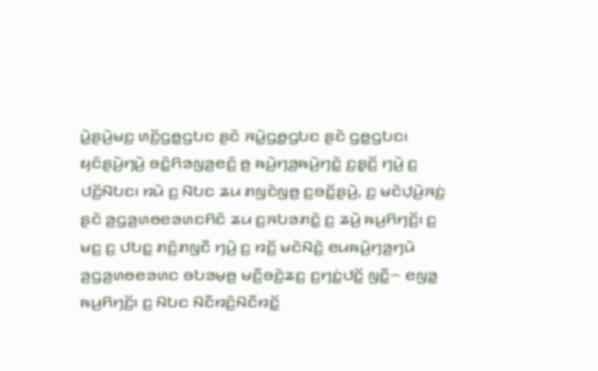ꤣꤧ꤭ꤔꤣꤧ꤬ꤗꤢ꤬ ꤛꤢꤩ꤬ꤞꤥ꤭ꤞꤝꤢ ꤔꤢꤧ ꤏꤣꤧ꤭ꤞꤥ꤭ꤞꤝꤢ ꤔꤢꤧ ꤞꤥ꤭ꤞꤝꤢ꤯
ꤟꤢꤨꤔꤣꤧ꤬ꤚꤣꤧ꤬ ꤋꤢꤨ꤭ꤖꤤꤜꤤ꤬ꤕꤢꤨ꤬ ꤥ꤬ ꤒꤣꤧ꤬ꤚꤤ꤬ꤒꤣꤧ꤬ꤚꤢꤧ꤭ ꤢ꤬ꤔ꤫ꤢꤩ꤬ ꤚꤣꤧ꤬ ꤢ꤬ ꤓꤢꤩ꤬ꤡꤝꤢ꤯ ꤙꤣꤧ ꤢ꤬ ꤡꤝꤢ ꤘꤣ ꤊꤜꤢꤧꤜꤥ꤬ ꤢ꤬ꤋꤢꤩ꤭ꤔꤣꤧ꤬, ꤢ꤬ ꤗꤢꤧꤓ꤫ꤣꤧ꤬ꤏꤢꤦ꤬ ꤔꤢꤧ ꤤ꤬ꤞꤤ꤬ꤛꤥꤕꤤꤛꤢꤖꤢꤨ ꤘꤣ ꤢ꤬ꤏꤝꤤꤊꤢꤧ꤭ ꤢ꤬ ꤘꤣꤧ꤬ ꤒꤣ꤬ꤖꤚꤢꤩ꤬꤯ ꤢ꤬ ꤗꤢ꤬ ꤢ꤬ ꤓꤝꤢ꤭ ꤊꤢꤨ꤬ꤊꤜꤢꤪ ꤚꤣꤧ꤬ ꤢ꤬ ꤙꤢꤩ꤬ ꤗꤢꤧꤡꤢꤧ꤬ ꤕꤣꤒꤣꤧ꤬ꤚꤤ꤬ꤚꤣꤧ ꤤ꤬ꤞꤤ꤬ꤛꤥꤕꤤꤛꤢ ꤋꤝꤤꤗ꤫ꤥ꤬ ꤗꤢꤪ꤬ꤋꤢꤧ꤬ꤘꤢ꤬ ꤢ꤬ꤚꤢꤦ꤭ꤓꤢꤩ꤭ ꤜꤢꤪ꤭꤮ ꤕꤜꤤ꤭ ꤒꤣ꤬ꤖꤚꤢꤩ꤬꤯ ꤢ꤬ ꤡꤝꤢ ꤡꤢꤪꤙꤢꤨ꤬ꤡꤢꤪꤙꤢꤩ꤭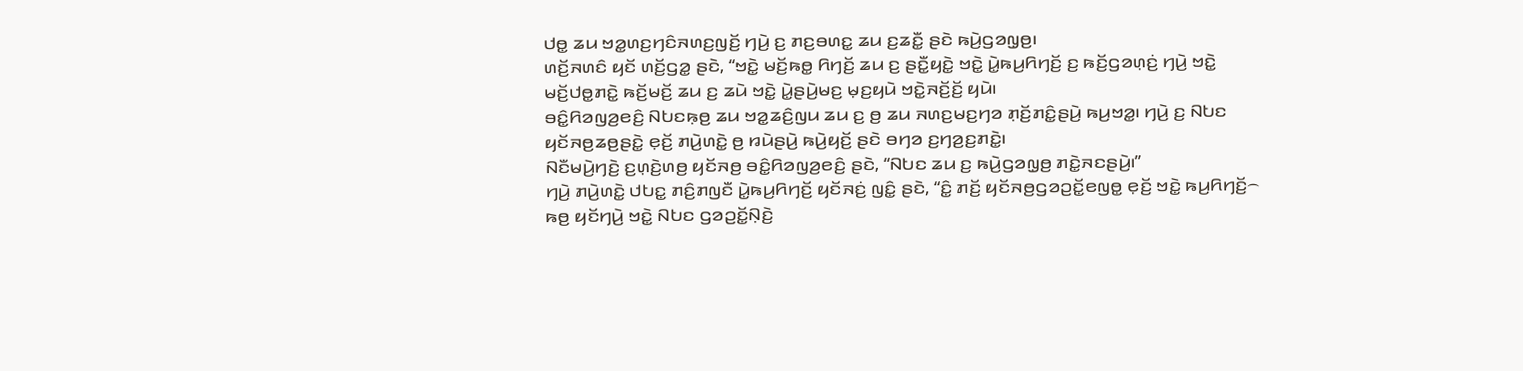ꤓꤥ꤭ ꤘꤣ ꤠꤤ꤭ꤛꤢ꤬ꤚꤢꤨꤏꤛꤢ꤬ꤜꤢꤩ꤬ ꤚꤣꤧ꤬ ꤢ꤬ ꤊꤢ꤬ꤋꤛꤢ꤭ ꤘꤣ ꤢ꤬ꤘꤢꤪ꤭ ꤔꤢꤧ ꤒꤣꤧ꤬ꤞꤤꤜ꤫ꤥ꤬꤯
ꤛꤢꤩ꤬ꤏꤛꤢꤨ ꤟꤢꤩ ꤛꤢꤩ꤬ꤞꤤ꤭ ꤔꤢꤧ, “ꤠꤢꤧ꤭ ꤗꤢꤩ꤬ꤒꤥ꤭ ꤖꤚꤢꤩ꤬ ꤘꤣ ꤢ꤬ ꤔꤢꤪ꤭ꤟꤢꤧ꤭ ꤠꤢꤧ꤭ ꤣꤧ꤭ꤒꤣ꤬ꤖꤚꤢꤩ꤬ ꤢ꤬ ꤒꤢꤩ꤬ꤞꤤꤛ꤫ꤢꤦ꤬ ꤚꤣꤧ꤬ ꤠꤢꤧ꤭ ꤗꤢꤩ꤬ꤓꤥ꤭ꤊꤢꤧ꤭ ꤒꤢꤩ꤬ꤗꤢꤩ꤬ ꤘꤣ ꤢ꤬ ꤘꤣꤧ ꤠꤢꤧ꤭ ꤣꤧ꤭ꤔꤣꤧ꤬ꤗꤢ꤬ ꤗ꤫ꤢ꤬ꤟꤣꤧ ꤠꤢꤧ꤭ꤏꤢꤩ꤬ꤢꤩ꤬ ꤟꤣꤧ꤯
ꤋꤢꤨ꤭ꤖꤤꤜꤤ꤬ꤕꤢꤨ꤬ ꤡꤝꤢꤒ꤫ꤥ꤬ ꤘꤣ ꤠꤤ꤭ꤘꤢꤨ꤬ꤜꤣ ꤘꤣ ꤢ꤬ ꤥ꤬ ꤘꤣ ꤏꤛꤢ꤬ꤗꤢ꤬ꤚꤤ ꤊ꤫ꤢꤩ꤬ꤊꤢꤨ꤭ꤔꤣꤧ꤬ ꤒꤣ꤬ꤠꤤ꤭꤯ ꤚꤣꤧ꤬ ꤢ꤬ ꤡꤝꤢ ꤟꤢꤩꤏꤥ꤬ꤘꤥ꤬ꤔꤢꤧ꤭ ꤕ꤫ꤢꤩ꤬ ꤊꤣꤧ꤬ꤛꤢꤧ꤭ ꤥ꤬ ꤙꤣꤧꤔꤣꤧ꤬ ꤒꤣꤧ꤬ꤟꤢꤩ꤬ ꤔꤢꤧ ꤋꤚꤤ ꤢ꤬ꤚꤤ꤬ꤢ꤬ꤊꤢꤧ꤭꤯
ꤡꤢꤪꤗꤣꤧ꤬ꤚꤢꤧ꤬ ꤢ꤬ꤛ꤫ꤢꤧ꤬ꤛꤥ꤬ ꤟꤢꤩꤏꤥ꤬ ꤋꤢꤨ꤭ꤖꤤꤜꤤ꤬ꤕꤢꤨ꤬ ꤔꤢꤧ, “ꤡꤝꤢ ꤘꤣ ꤢ꤬ ꤒꤣꤧ꤬ꤞꤤꤜ꤫ꤥ꤬ ꤊꤢꤧ꤭ꤏꤢꤔꤣꤧ꤬꤯”
ꤚꤣꤧ꤬ ꤊꤣꤧ꤬ꤛꤢꤧ꤭ ꤓꤝꤢ꤭ ꤊꤢꤨ꤬ꤊꤜꤢꤪ ꤣꤧ꤭ꤒꤣ꤬ꤖꤚꤢꤩ꤬ ꤟꤢꤩꤏꤢꤦ꤬ ꤜꤢꤨ꤭ ꤔꤢꤧ, “ꤢꤨ꤭ ꤊꤢꤩ꤬ ꤟꤢꤩꤏꤥ꤬ꤞꤤꤑꤢꤩ꤭ꤕꤜꤥ꤭ ꤕ꤫ꤢꤩ꤬ ꤠꤢꤧ꤭ ꤒꤣ꤬ꤖꤚꤢꤩ꤬꤮ ꤒꤥ꤬ ꤟꤢꤩꤚꤣꤧ꤬ ꤠꤢꤧ꤭ ꤡꤝꤢ ꤞꤤꤑꤢꤩ꤭ꤡ꤫ꤢꤧ꤬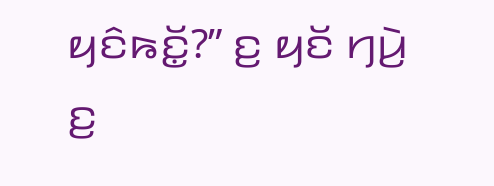ꤟꤢꤨꤒꤢꤩ꤭?” ꤢ꤬ ꤟꤢꤩ ꤚꤣꤧ꤬ ꤢ꤬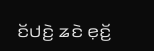ꤢꤩꤓꤢꤧ꤬ ꤘꤢꤧ ꤕ꤫ꤢꤩ꤬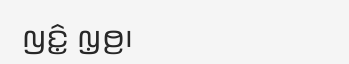ꤜꤢꤨ꤭ ꤜ꤫ꤥ꤬꤯